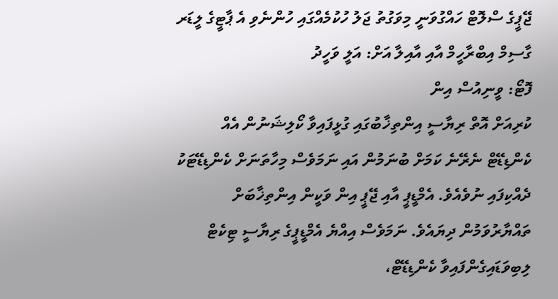ޖޭޕީގެ ސްލޮޓް ހައްގުވަނީ މިވަގުތު ޖަލު ހުކުމެއްގައި ހުންނެވި އެ ޕާޓީގެ ލީޑަރ ގާސިމް އިބްރާހީމް އާއި އާއިލާ އަށް: އަލީ ވަހީދު
ފޮޓޯ: ވީނިއުސް އިން
ކުރިއަށް އޮތް ރިޔާސީ އިންތިޚާބުގައި ގުޅީފައިވާ ކޯލިޝަނުން އެއް ކެންޑިޑޭޓް ނެރޭނެ ކަމަށް ބުނަމުން އައި ނަމަވެސް މިހާތަނަށް ކެންޑިޑޭޓަކު ދެއްކިފައި ނުވެއެވެ. އެމްޑީޕީ އާއި ޖޭޕީ އިން ވަކީން އިންތިޚާބަށް ތައްޔާރުވަމުން ދިޔައެވެ. ނަމަވެސް އިއްޔެ އެމްޑީޕީގެ ރިޔާސީ ޓިކެޓް ލިބިވަޑައިގެންފައިވާ ކެންޑިޑޭޓް،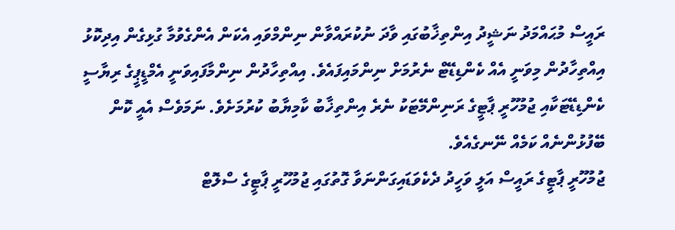ރައީސް މުޙައްމަދު ނަޝީދު އިންތިޚާބުގައި ވާދަ ނުކުރައްވާން ނިންމްވައި އެކަން އެންގެވުމާ ގުޅިގެން އިދިކޮޅު އިއްތިހާދުން މިވަނީ އެއް ކެންޑިޑޭޓް ނެރުމަށް ނިންމައިފައެވެ. އިއްތިހާދުން ނިންމާފައިވަނީ އެމްޑީޕީގެ ރިޔާސީ ކެންޑިޑޭޓަކާއި ޖުމުހޫރީ ޕާޓީގެ ރަނިންމޭޓަކު ނެރެ އިންތިޚާބު ކާމިޔާބު ކުރުމަށެވެ. ނަމަވެސް އެއީ ކޮން ބޭފުޅުންނެއް ކަމެއް ނޭނގެއެވެ.
ޖުމުހޫރީ ޕާޓީގެ ރައީސް އަލީ ވަހީދު ދެކެވަޑައިގަންނަވާ ގޮތުގައި ޖުމުހޫރީ ޕާޓީގެ ސްލޮޓް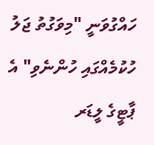ހައްގުވަނީ "މިވަގުތު ޖަލު ހުކުމެއްގައި ހުންނެވި" އެ ޕާޓީގެ ލީޑަރ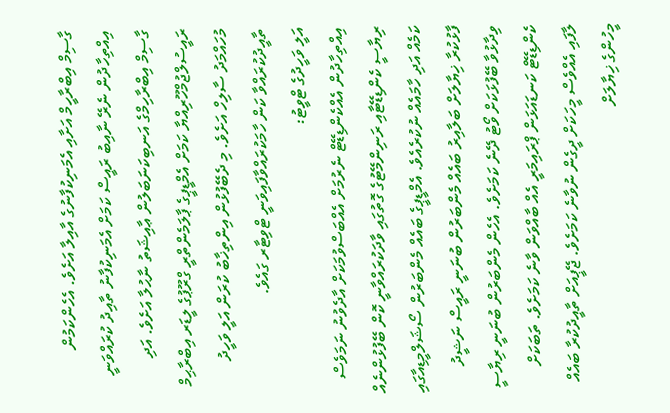ގާސިމް އިބްރާހީމް އަށާއި އެމަނިކުފާނުގެ އާއިލާ އަށެވެ. އެހެންކަމުން އިއްތިހާދުން ނެރޭ ނާއިބު ރައީސް ކަމަށް އެމަނިކުފާނު ތާއިދު ކުރައްވަނީ ގާސިމް އިބްރާހިމްގެ އަނބިކަނަބަލުން ޢާއިޝަތު ނާޙުލާ އަށެވެ. އަދި ރައީސުލްޖުމްހޫރިއްޔާ ކަމަށް އެމްޑީޕީގެ ޕާލަމެންތްރީ ގްރޫޕުގެ ލީޑަރ އިބްރާޙިމް މުހައްމަދު ސާލިހް އަށެވެ. މި ދެބޭފުޅުން އިންތިޚާބު ކުރަން އަލީ ވަހީދު ތާއީދުކުރައްވާ ކަން ހާމަކުރައްވާފައިވަނީ ޓްވިޓާރ ގައެވެ.
އަލީ ވަހީދުގެ ޓްވީޓު:
އިއްތިހާދުން އެއްކެންޑިޑޭޓް ނެރުމަށް އެއްބަސްވުމަކަށް އާދެވުނު ނަމަވެސް ރިޔާސީ ކެންޑިޑޭޓާއި ރަނިންމޭޓުގެ ގޮތުގައި ވާދަކުރައްވާނީ ކޮން ބޭފުޅުންނެއް ކަމެއް އަދި ހާމައެއް ނުކުރެއެވެ. އެމްޑީޕީގެ ބައެއް މެންބަރުން ސޯޝަލްމީޑިއާގައި ފާޅުކުރާ ޚިޔާލަށް ބަލާއިރު ބައެއް މެންބަރުން ބުނަނީ ރައީސް ނަޝީދު ވިދާޅުވާ ބޭފުޅަކަށް ވޯޓު ދޭނެ ކަމަށެވެ. އެހެން މެންބަރުން ބުނަނީ ރިޔާސީ ކެންޑިޑޭޓް ކަނޑައަޅަން ޕްރައިމަރީ އެއް ބާއްވަން ވާނެ ކަމަށެވެ. ތަބަކަށް ލާފައި އެއްވެސް މީހަކަށް ދީގެން ނުވާނެ ކަމަށެވެ. ޖޭޕީއަށް ތާއީދުކުރާ ބައެއް މީހުންގެ ޚިޔާލަށް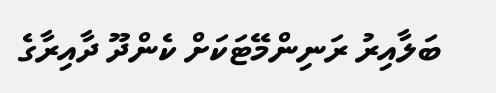ބަލާއިރު ރަނިންމޭޓަކަށް ކެންދޫ ދާއިރާގެ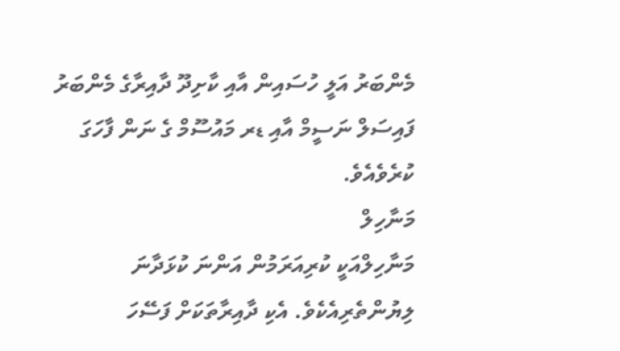މެންބަރު އަލީ ހުސައިން އާއި ކާށިދޫ ދާއިރާގެ މެންބަރު ފައިސަލް ނަސީމް އާއި ޑރ މައުސޫމް ގެ ނަން ފާހަގަ ކުރެވެއެވެ.
މަނާހިލް
މަނާހިލްއަކީ ކުރިއަރަމުން އަންނަ ކުޅަދާނަ ލިޔުންތެރިއެކެވެ. އެކި ދާއިރާތަކަށް ފަސޭހަ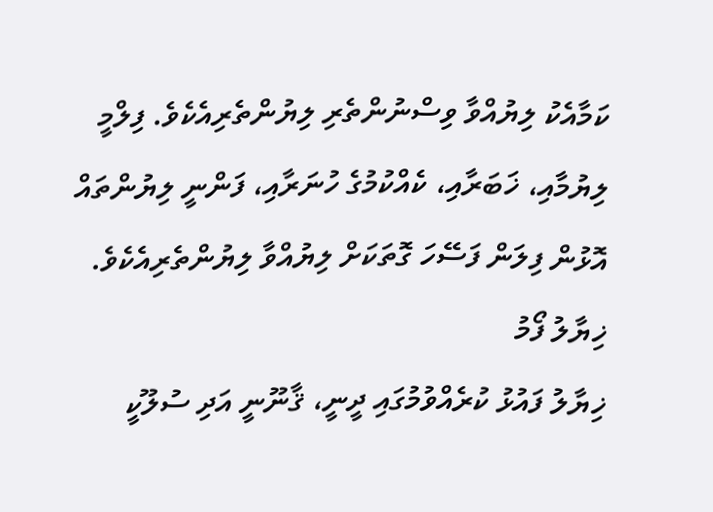ކަމާއެކު ލިޔުއްވާ ވިސްނުންތެރި ލިޔުންތެރިއެކެވެ. ފިލްމީ ލިޔުމާއި، ޚަބަރާއި، ކެއްކުމުގެ ހުނަރާއި، ފަންނީ ލިޔުންތައް އޮޅުން ފިލަން ފަސޭހަ ގޮތަކަށް ލިޔުއްވާ ލިޔުންތެރިއެކެވެ.
ޚިޔާލު ފޯމު
ޚިޔާލު ފައުޅު ކުރެއްވުމުގައި ދީނީ، ޤާނޫނީ އަދި ސުލޫކީ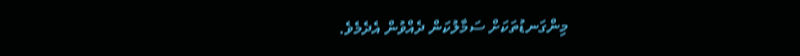މިންގަނޑުތަކަށް ސަމާލުކަން ދެއްވުން އެދެމެވެ.